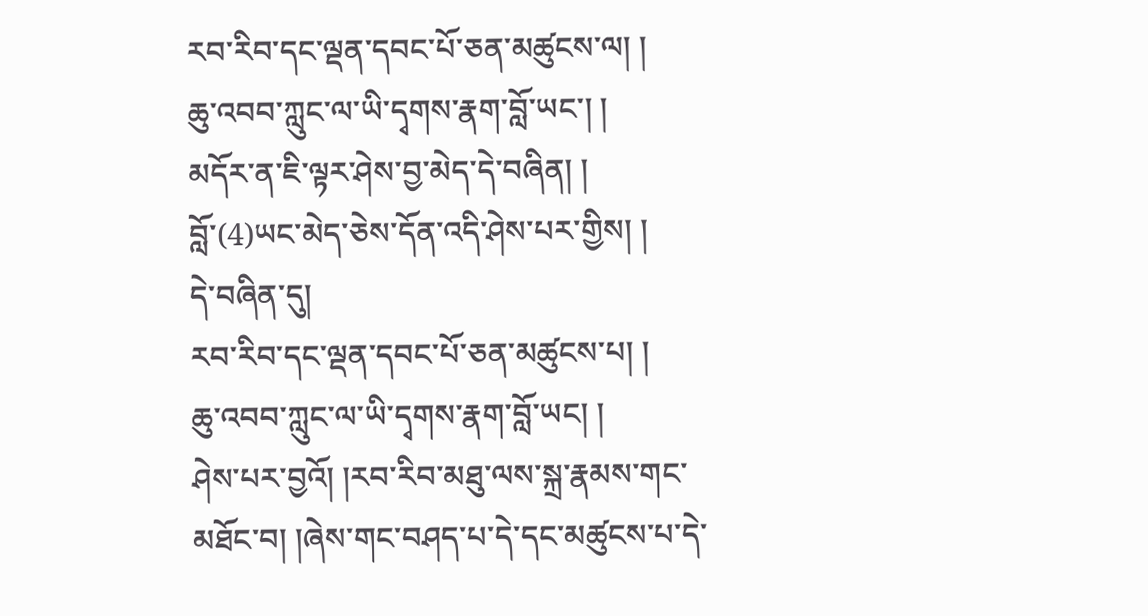རབ་རིབ་དང་ལྡན་དབང་པོ་ཅན་མཚུངས་ལ། །
ཆུ་འབབ་ཀླུང་ལ་ཡི་དྭགས་རྣག་བློ་ཡང་། །
མདོར་ན་ཇི་ལྟར་ཤེས་བྱ་མེད་དེ་བཞིན། །
བློ་(4)ཡང་མེད་ཅེས་དོན་འདི་ཤེས་པར་གྱིས། །
དེ་བཞིན་དུ།
རབ་རིབ་དང་ལྡན་དབང་པོ་ཅན་མཚུངས་པ། །
ཆུ་འབབ་ཀླུང་ལ་ཡི་དྭགས་རྣག་བློ་ཡང། །
ཤེས་པར་བྱའོ། །རབ་རིབ་མཐུ་ལས་སྐྲ་རྣམས་གང་མཐོང་བ། །ཞེས་གང་བཤད་པ་དེ་དང་མཚུངས་པ་དེ་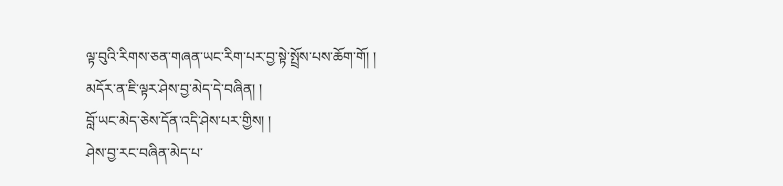ལྟ་བུའི་རིགས་ཅན་གཞན་ཡང་རིག་པར་བྱ་སྟེ་སྤྲོས་པས་ཆོག་གོ། །
མདོར་ན་ཇི་ལྟར་ཤེས་བྱ་མེད་དེ་བཞིན། །
བློ་ཡང་མེད་ཅེས་དོན་འདི་ཤེས་པར་གྱིས། །
ཤེས་བྱ་རང་བཞིན་མེད་པ་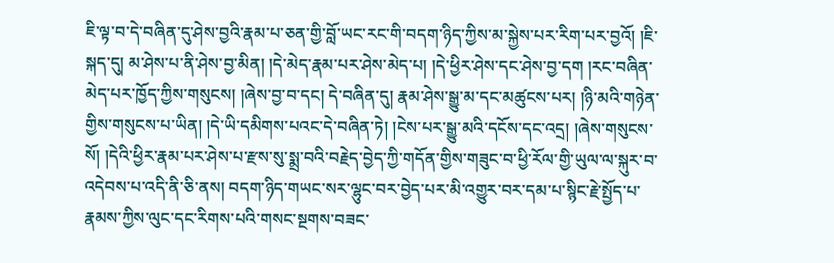ཇི་ལྟ་བ་དེ་བཞིན་དུ་ཤེས་བྱའི་རྣམ་པ་ཅན་གྱི་བློ་ཡང་རང་གི་བདག་ཉིད་ཀྱིས་མ་སྐྱེས་པར་རིག་པར་བྱའོ། །ཇི་སྐད་དུ། མ་ཤེས་པ་ནི་ཤེས་བྱ་མིན། །དེ་མེད་རྣམ་པར་ཤེས་མེད་པ། །དེ་ཕྱིར་ཤེས་དང་ཤེས་བྱ་དག །རང་བཞིན་མེད་པར་ཁྱོད་ཀྱིས་གསུངས། །ཞེས་བྱ་བ་དང། དེ་བཞིན་དུ། རྣམ་ཤེས་སྒྱུ་མ་དང་མཚུངས་པར། །ཉི་མའི་གཉེན་གྱིས་གསུངས་པ་ཡིན། །དེ་ཡི་དམིགས་པའང་དེ་བཞིན་ཏེ། །ངེས་པར་སྒྱུ་མའི་དངོས་དང་འདྲ། །ཞེས་གསུངས་སོ། །དེའི་ཕྱིར་རྣམ་པར་ཤེས་པ་རྫས་སུ་སྨྲ་བའི་བརྗེད་བྱེད་ཀྱི་གདོན་གྱིས་གཟུང་བ་ཕྱི་རོལ་གྱི་ཡུལ་ལ་སྐུར་བ་འདེབས་པ་འདི་ནི་ཅི་ནས། བདག་ཉིད་གཡང་སར་ལྷུང་བར་བྱེད་པར་མི་འགྱུར་བར་དམ་པ་སྙིང་རྗེ་སྤྱོད་པ་རྣམས་ཀྱིས་ལུང་དང་རིགས་པའི་གསང་སྔགས་བཟང་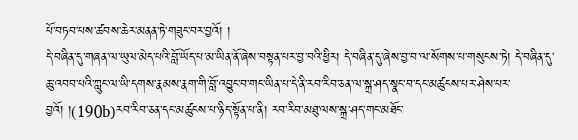པོ་བཏབ་པས་ཚབས་ཆེར་མནན་ཏེ་གཟུང་བར་བྱའོ། །
དེ་བཞིན་དུ་གཞན་ལ་ཡུལ་མེད་པའི་བློ་ཡོད་པ་མ་ཡིན་ནོ་ཞེས་བསྟན་པར་བྱ་བའི་ཕྱིར། དེ་བཞིན་དུ་ཞེས་བྱ་བ་ལ་སོགས་པ་གསུངས་ཏེ། དེ་བཞིན་དུ་ཆུ་འབབ་པའི་ཀླུང་ལ་ཡི་དགས་རྣམས་རྣག་གི་བློ་འབྱུང་བ་གང་ཡིན་པ་དེ་ནི་རབ་རིབ་ཅན་ལ་སྐྲ་ཤད་སྣང་བ་དང་མཚུངས་པར་ཤེས་པར་བྱའོ། །(190b)རབ་རིབ་ཅན་དང་མཚུངས་པ་ཉིད་སྟོན་པ་ནི། རབ་རིབ་མཐུ་ལས་སྐྲ་ཤད་གང་མཐོང་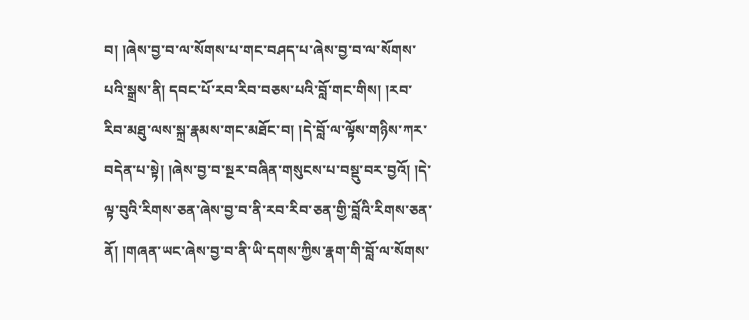བ། །ཞེས་བྱ་བ་ལ་སོགས་པ་གང་བཤད་པ་ཞེས་བྱ་བ་ལ་སོགས་པའི་སྒྲས་ནི། དབང་པོ་རབ་རིབ་བཅས་པའི་བློ་གང་གིས། །རབ་རིབ་མཐུ་ལས་སྐྲ་རྣམས་གང་མཐོང་བ། །དེ་བློ་ལ་ལྟོས་གཉིས་ཀར་བདེན་པ་སྟེ། །ཞེས་བྱ་བ་སྔར་བཞིན་གསུངས་པ་བསྡུ་བར་བྱའོ། །དེ་ལྟ་བུའི་རིགས་ཅན་ཞེས་བྱ་བ་ནི་རབ་རིབ་ཅན་གྱི་བློའི་རིགས་ཅན་ནོ། །གཞན་ཡང་ཞེས་བྱ་བ་ནི་ཡི་དགས་ཀྱིས་རྣག་གི་བློ་ལ་སོགས་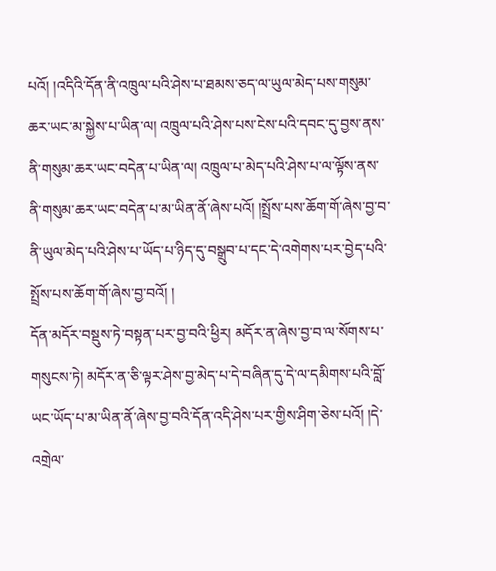པའོ། །འདིའི་དོན་ནི་འཁྲུལ་པའི་ཤེས་པ་ཐམས་ཅད་ལ་ཡུལ་མེད་པས་གསུམ་ཆར་ཡང་མ་སྐྱེས་པ་ཡིན་ལ། འཁྲུལ་པའི་ཤེས་པས་ངེས་པའི་དབང་དུ་བྱས་ནས་ནི་གསུམ་ཆར་ཡང་བདེན་པ་ཡིན་ལ། འཁྲུལ་པ་མེད་པའི་ཤེས་པ་ལ་ལྟོས་ནས་ནི་གསུམ་ཆར་ཡང་བདེན་པ་མ་ཡིན་ནོ་ཞེས་པའོ། །སྤྲོས་པས་ཆོག་གོ་ཞེས་བྱ་བ་ནི་ཡུལ་མེད་པའི་ཤེས་པ་ཡོད་པ་ཉིད་དུ་བསྒྲུབ་པ་དང་དེ་འགེགས་པར་བྱེད་པའི་སྤྲོས་པས་ཆོག་གོ་ཞེས་བྱ་བའོ། །
དོན་མདོར་བསྡུས་ཏེ་བསྟན་པར་བྱ་བའི་ཕྱིར། མདོར་ན་ཞེས་བྱ་བ་ལ་སོགས་པ་གསུངས་ཏེ། མདོར་ན་ཅི་ལྟར་ཤེས་བྱ་མེད་པ་དེ་བཞིན་དུ་དེ་ལ་དམིགས་པའི་བློ་ཡང་ཡོད་པ་མ་ཡིན་ནོ་ཞེས་བྱ་བའི་དོན་འདི་ཤེས་པར་གྱིས་ཤིག་ཅེས་པའོ། །དེ་འགྲེལ་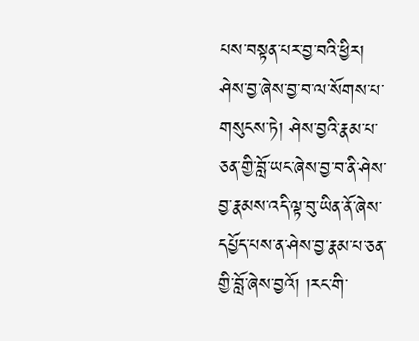པས་བསྟན་པར་བྱ་བའི་ཕྱིར། ཤེས་བྱ་ཞེས་བྱ་བ་ལ་སོགས་པ་གསུངས་ཏེ། ཤེས་བྱའི་རྣམ་པ་ཅན་གྱི་བློ་ཡང་ཞེས་བྱ་བ་ནི་ཤེས་བྱ་རྣམས་འདི་ལྟ་བུ་ཡིན་ནོ་ཞེས་དཔྱོད་པས་ན་ཤེས་བྱ་རྣམ་པ་ཅན་གྱི་བློ་ཞེས་བྱའོ། །རང་གི་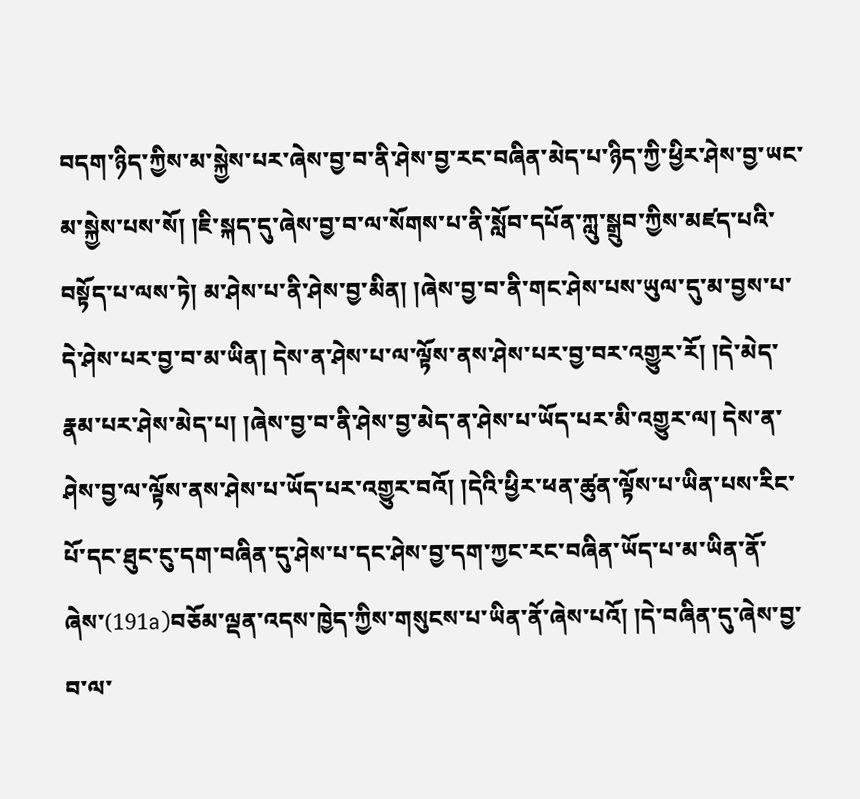བདག་ཉིད་ཀྱིས་མ་སྐྱེས་པར་ཞེས་བྱ་བ་ནི་ཤེས་བྱ་རང་བཞིན་མེད་པ་ཉིད་ཀྱི་ཕྱིར་ཤེས་བྱ་ཡང་མ་སྐྱེས་པས་སོ། །ཇི་སྐད་དུ་ཞེས་བྱ་བ་ལ་སོགས་པ་ནི་སློབ་དཔོན་ཀླུ་སྒྲུབ་ཀྱིས་མཛད་པའི་བསྟོད་པ་ལས་ཏེ། མ་ཤེས་པ་ནི་ཤེས་བྱ་མིན། །ཞེས་བྱ་བ་ནི་གང་ཤེས་པས་ཡུལ་དུ་མ་བྱས་པ་དེ་ཤེས་པར་བྱ་བ་མ་ཡིན། དེས་ན་ཤེས་པ་ལ་ལྟོས་ནས་ཤེས་པར་བྱ་བར་འགྱུར་རོ། །དེ་མེད་རྣམ་པར་ཤེས་མེད་པ། །ཞེས་བྱ་བ་ནི་ཤེས་བྱ་མེད་ན་ཤེས་པ་ཡོད་པར་མི་འགྱུར་ལ། དེས་ན་ཤེས་བྱ་ལ་ལྟོས་ནས་ཤེས་པ་ཡོད་པར་འགྱུར་བའོ། །དེའི་ཕྱིར་ཕན་ཚུན་ལྟོས་པ་ཡིན་པས་རིང་པོ་དང་ཐུང་ངུ་དག་བཞིན་དུ་ཤེས་པ་དང་ཤེས་བྱ་དག་ཀྱང་རང་བཞིན་ཡོད་པ་མ་ཡིན་ནོ་ཞེས་(191a)བཅོམ་ལྡན་འདས་ཁྱེད་ཀྱིས་གསུངས་པ་ཡིན་ནོ་ཞེས་པའོ། །དེ་བཞིན་དུ་ཞེས་བྱ་བ་ལ་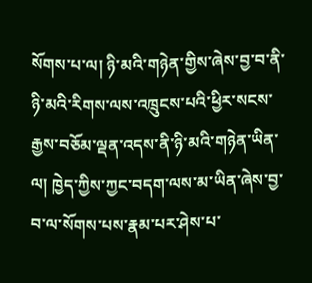སོགས་པ་ལ། ཉི་མའི་གཉེན་གྱིས་ཞེས་བྱ་བ་ནི་ཉི་མའི་རིགས་ལས་འཁྲུངས་པའི་ཕྱིར་སངས་རྒྱས་བཅོམ་ལྡན་འདས་ནི་ཉི་མའི་གཉེན་ཡིན་ལ། ཁྱེད་ཀྱིས་ཀྱང་བདག་ལས་མ་ཡིན་ཞེས་བྱ་བ་ལ་སོགས་པས་རྣམ་པར་ཤེས་པ་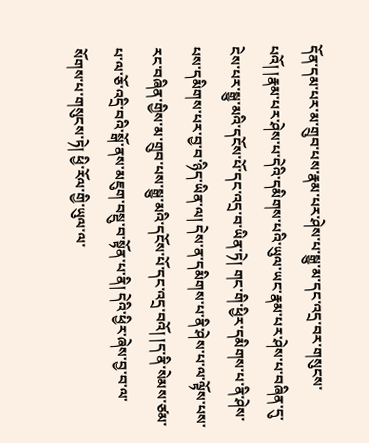དོན་དམ་པར་མ་གྲུབ་པས་རྣམ་པར་ཤེས་པ་སྒྱུ་མ་དང་འདྲ་བར་གསུངས་པའོ། །རྣམ་པར་ཤེས་པ་དེའི་དམིགས་པའི་ཡུལ་ཡང་རྣམ་པར་ཤེས་པ་བཞིན་དུ་ངེས་པར་སྒྱུ་མའི་དངོས་པོ་དང་འདྲ་བ་ཡིན་ཏེ། གང་གི་ཕྱིར་དམིགས་པ་ནི་ཤེས་པས་དམིགས་པར་བྱ་བ་ཉིད་ཡིན་ལ། དེས་ན་དམིགས་པ་ནི་ཤེས་པ་ལ་ལྟོས་པས་རང་བཞིན་གྱིས་མ་གྲུབ་པས་སྒྱུ་མའི་དངོས་པོ་དང་འདྲ་བའོ། །ད་ནི་སེམས་ཙམ་པ་ལ་ཅོ་འདྲི་བའི་སྒོ་ནས་མཇུག་བསྡུ་བ་སྟོན་པ་ནི། དེའི་ཕྱིར་ཞེས་བྱ་བ་ལ་སོགས་པ་གསུངས་ཏེ། ཕྱི་རོལ་གྱི་ཡུལ་ལ་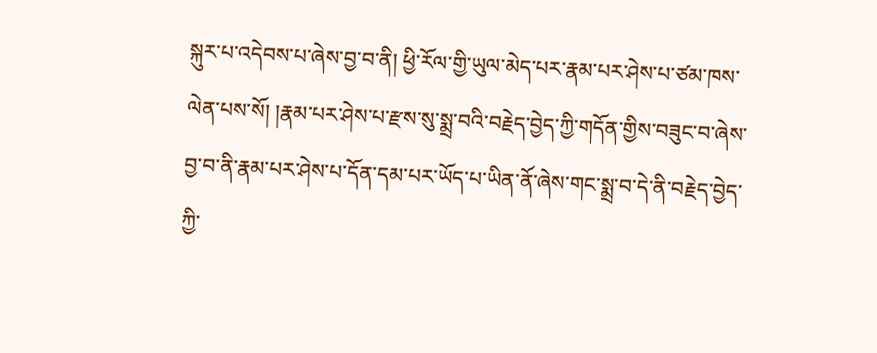སྐུར་པ་འདེབས་པ་ཞེས་བྱ་བ་ནི། ཕྱི་རོལ་གྱི་ཡུལ་མེད་པར་རྣམ་པར་ཤེས་པ་ཙམ་ཁས་ལེན་པས་སོ། །རྣམ་པར་ཤེས་པ་རྫས་སུ་སྨྲ་བའི་བརྗེད་བྱེད་ཀྱི་གདོན་གྱིས་བཟུང་བ་ཞེས་བྱ་བ་ནི་རྣམ་པར་ཤེས་པ་དོན་དམ་པར་ཡོད་པ་ཡིན་ནོ་ཞེས་གང་སྨྲ་བ་དེ་ནི་བརྗེད་བྱེད་ཀྱི་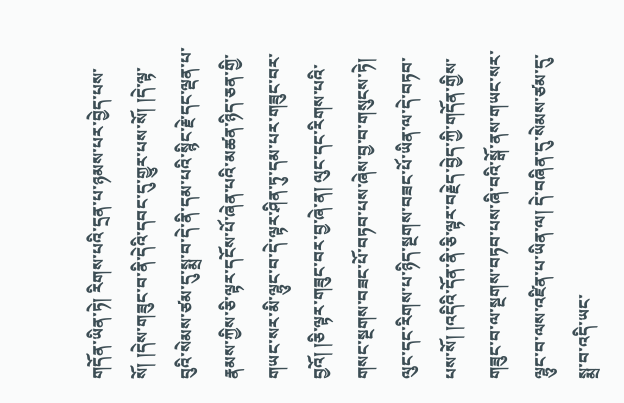གདོན་ཡིན་ཏེ། རིགས་པའི་དྲན་པ་ཉམས་པར་བྱེད་པས་སོ། །དེས་གཟུང་བ་ནི་དེའི་དབང་དུ་གྱུར་པས་སོ། །དེ་ལྟ་བུའི་སེམས་ཙམ་དུ་སྨྲ་བ་དེ་ནི་དམ་པའི་སྙིང་རྗེ་དང་ལྡན་པ་རྣམས་ཀྱིས་ཅི་ལྟར་དངོས་པོ་ཞེན་པའི་མཚན་ཉིད་ཅན་གྱི་གཡང་སར་མི་ལྷུང་བ་དེ་ལྟར་ཤིན་ཏུ་དམ་པར་གཟུང་བར་བྱའོ། །ཅི་ལྟར་གཟུང་བར་བྱ་ཞེ་ན། ལུང་དང་རིགས་པའི་གསང་སྔགས་བཟང་པོ་བཏབ་པས་ཞེས་བྱ་བ་གསུངས་ཏེ། ལུང་དང་རིགས་པ་ཉིད་སྔགས་བཟང་པོ་ཡིན་ལ་དེ་བཏབ་པས་སོ། །འདིའི་དོན་ནི་ཅི་ལྟར་བརྗེད་བྱེད་ཀྱི་གདོན་གྱིས་གཟུང་བ་ལ་སྔགས་བཏབ་པས་ཞི་བའི་སྒོ་ནས་གཡང་སར་ལྷུང་བ་ལས་འཛིན་པ་ཡིན་ལ། དེ་བཞིན་དུ་སེམས་ཙམ་དུ་སྨྲ་བ་འདི་ཡང་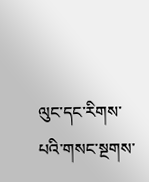ལུང་དང་རིགས་པའི་གསང་སྔགས་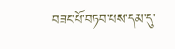བཟང་པོ་བཏབ་པས་དམ་དུ་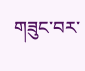གཟུང་བར་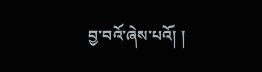བྱ་བའོ་ཞེས་པའོ། །